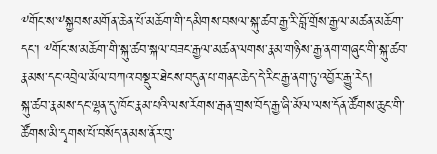༸གོང་ས་༸སྐྱབས་མགོན་ཆེན་པོ་མཆོག་གི་དམིགས་བསལ་སྐུ་ཚབ་རྒྱ་རི་བློ་གྲོས་རྒྱལ་མཚན་མཆོག་དང་། ༸གོང་ས་མཆོག་གི་སྐུ་ཚབ་སྐལ་བཟང་རྒྱལ་མཚན་ལགས་རྣམ་གཉིས་རྒྱ་ནག་གཞུང་གི་སྐུ་ཚབ་རྣམས་དང་འབྲེལ་མོལ་བཀའ་བསྡུར་ཐེངས་བདུན་པ་གནང་ཆེད་དེ་རིང་རྒྱ་ནག་ཏུ་འབྱོར་རྒྱུ་རེད།
སྐུ་ཚབ་རྣམས་དང་ལྷན་དུ་ཁོང་རྣམ་པའི་ལས་རོགས་རྒན་གྲས་བོད་རྒྱ་ཞི་མོལ་ལས་དོན་ཚོགས་ཆུང་གི་ཚོགས་མི་དྭགས་པོ་བསོད་ནམས་ནོར་བུ་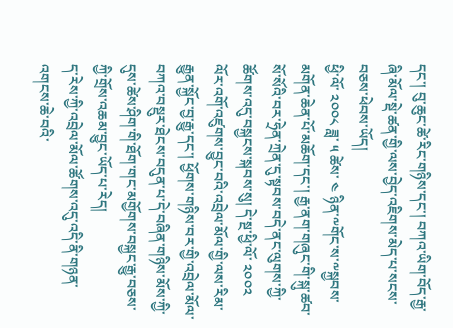དང་། བུ་ཆུང་ཚེ་རིང་གཉིས་དང་། བཀའ་ཡིག་བོད་རྒྱ་ཞི་མོལ་སྡེ་ཚན་གྱི་ལས་བྱེད་འཇིགས་མེད་པ་སངས་བཅས་ཕེབས་ཡོད།
ཕྱི་ལོ་ ༢༠༠༨ ཟླ་ ༥ ཚེས་ ༤ ཉིན་༸གོང་ས་༸སྐྱབས་མགོན་ཆེན་པོ་མཆོག་དང་། རྒྱ་ནག་གཞུང་གི་སྐུ་ཚབ་སོ་སོའི་བར་ཧྲེན་ཀྲེན་དུ་སྟབས་བདེ་ནང་ལུགས་ཀྱི་ཚོགས་འདུ་བསྐྱངས་སྐབས་སུ། དེ་སྔ་ཕྱི་ལོ་ ༢༠༠༢ ལོར་འགོ་འཛུགས་བྱུང་བའི་འབྲེལ་མོལ་གྱི་ལས་རིམ་རྒྱུན་སྐྱོང་བྱ་རྒྱུ་དང་། ཕྱོགས་གཉིས་བར་གྱི་འབྲེལ་མོལ་བཀའ་བསྡུར་ཐེངས་བདུན་པ་དེ་བཞིན་གཉིས་མོས་ཀྱི་དུས་ཚེས་ཤིག་གི་ཐོག་གང་མགྱོགས་བསྐྱང་རྒྱུ་བཅས་ཀྱི་གྲོས་འཆམ་བྱུང་ཡོད་པ་རེད།
ད་རེས་ཀྱི་འབྲེལ་མོལ་ཚོགས་འདུ་འདི་ནི་གཉན་འགངས་ཆེ་བའི་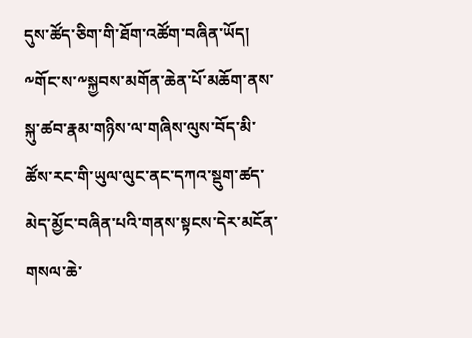དུས་ཚོད་ཅིག་གི་ཐོག་འཚོག་བཞིན་ཡོད།
༸གོང་ས་༸སྐྱབས་མགོན་ཆེན་པོ་མཆོག་ནས་སྐུ་ཚབ་རྣམ་གཉིས་ལ་གཞིས་ལུས་བོད་མི་ཚོས་རང་གི་ཡུལ་ལུང་ནང་དཀའ་སྡུག་ཚད་མེད་མྱོང་བཞིན་པའི་གནས་སྟངས་དེར་མངོན་གསལ་ཆེ་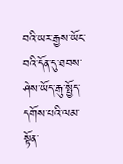བའི་ཡར་རྒྱས་ཡོང་བའི་དོན་དུ་ཐབས་ཤེས་ཡོད་རྒུ་སྤྱོད་དགོས་པའི་ལམ་སྟོན་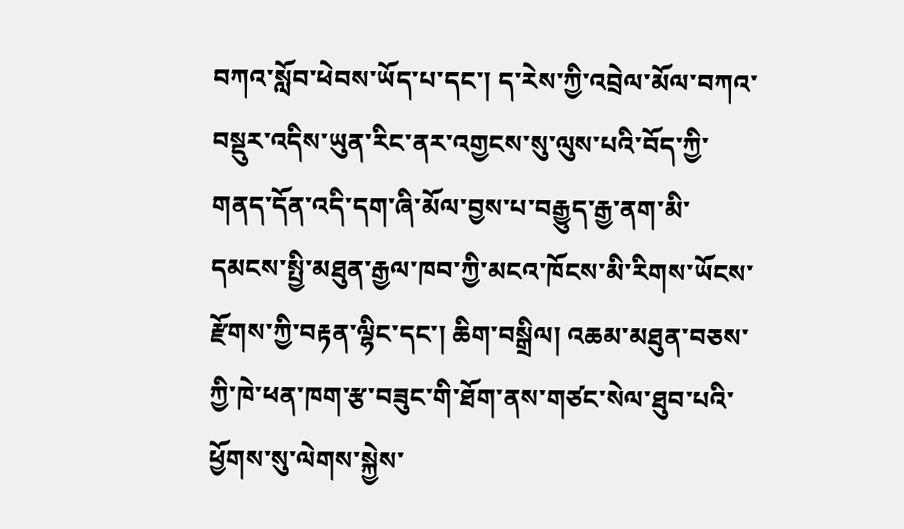བཀའ་སློབ་ཕེབས་ཡོད་པ་དང་། ད་རེས་ཀྱི་འབྲེལ་མོལ་བཀའ་བསྡུར་འདིས་ཡུན་རིང་ནར་འགྱངས་སུ་ལུས་པའི་བོད་ཀྱི་གནད་དོན་འདི་དག་ཞི་མོལ་བྱས་པ་བརྒྱུད་རྒྱ་ནག་མི་དམངས་སྤྱི་མཐུན་རྒྱལ་ཁབ་ཀྱི་མངའ་ཁོངས་མི་རིགས་ཡོངས་རྫོགས་ཀྱི་བརྟན་ལྷིང་དང་། ཆིག་བསྒྲིལ། འཆམ་མཐུན་བཅས་ཀྱི་ཁེ་ཕན་ཁག་རྩ་བཟུང་གི་ཐོག་ནས་གཙང་སེལ་ཐུབ་པའི་ཕྱོགས་སུ་ལེགས་སྐྱེས་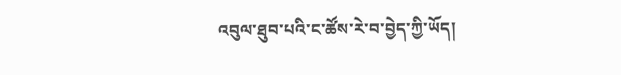འབུལ་ཐུབ་པའི་ང་ཚོས་རེ་བ་བྱེད་ཀྱི་ཡོད།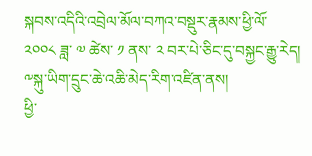སྐབས་འདིའི་འབྲེལ་མོལ་བཀའ་བསྡུར་རྣམས་ཕྱི་ལོ་ ༢༠༠༨ ཟླ་ ༧ ཚེས་ ༡ ནས་ ༢ བར་པེ་ཅིང་དུ་བསྐྱང་རྒྱུ་རེད།
༸སྐུ་ཡིག་དྲུང་ཆེ་འཆི་མེད་རིག་འཛིན་ནས།
ཕྱི་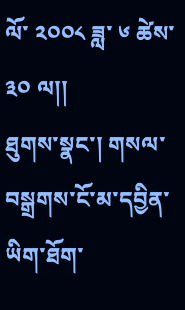ལོ་ ༢༠༠༨ ཟླ་ ༦ ཚེས་ ༣༠ ལ།།
ཐུགས་སྣང་། གསལ་བསྒྲགས་ངོ་མ་དབྱིན་ཡིག་ཐོག་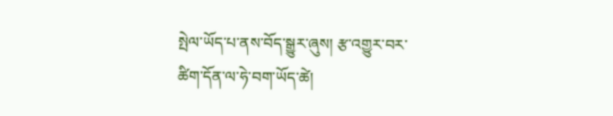སྤེལ་ཡོད་པ་ནས་བོད་སྒྱུར་ཞུས། རྩ་འགྱུར་བར་ཚིག་དོན་ལ་ཧེ་བག་ཡོད་ཚེ།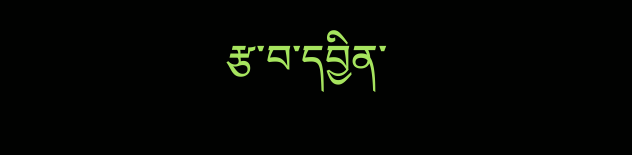རྩ་བ་དབྱིན་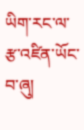ཡིག་རང་ལ་རྩ་འཛིན་ཡོང་བ་ཞུ།